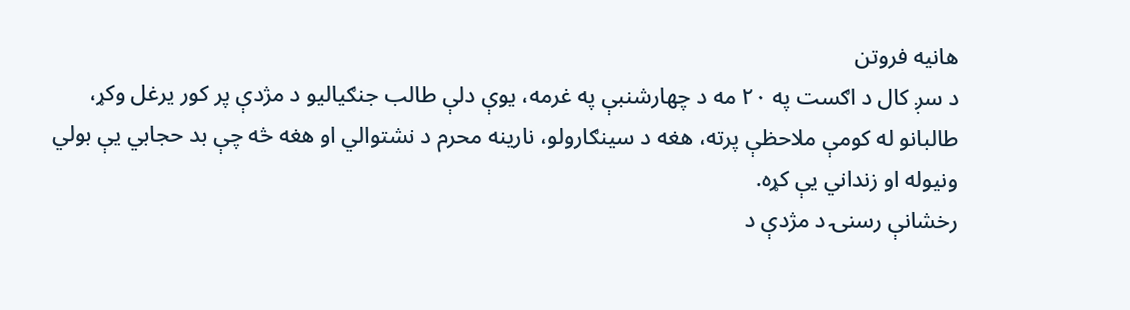هانیه فروتن
د سږ کال د اګست په ۲۰ مه د چهارشنبې په غرمه، یوې دلې طالب جنګیالیو د مژدې پر کور یرغل وکړ، طالبانو له کومې ملاحظې پرته، هغه د سینګارولو، نارینه محرم د نشتوالي او هغه څه چې بد حجابي یې بولي ونیوله او زنداني یې کړه.
رخشانې رسنۍ د مژدې د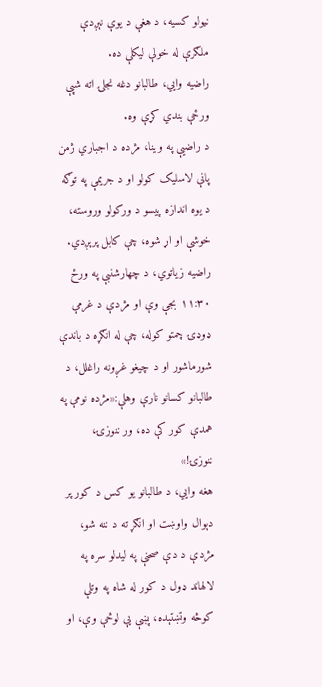نیولو کسیه، د هغې د یوې نېږدې ملګرې له خولې لیکلې ده.
راضیه وايي، طالبانو دغه نجلۍ اته شپې ورځې بندي کړې وه.
د راضیې په وینا، مژده د اجباري ژمن پانې لاسلیک کولو او د جریمې په توګه د یوه اندازه پیسو د ورکولو وروسته، خوشې او اړ شوه، چې کابل پرېږدي.
راضیه زیاتوي، د چهارشنبې په ورځ ۱۱:۳۰ بجې وې او مژدې د غرمې ډوډۍ چمتو کوله، چې له انګړه د باندې شورماشور او د چیغو غږونه راغلل، د طالبانو کسانو نارې وهلې:«مژده نومې په همدې کور کې ده، ور ننوزۍ، ننوزۍ!»
هغه وايي، د طالبانو یو کس د کور پر دېوال واوښت او انګړ ته د ننه شو، مژدې د دې صحنې په لیدلو سره په لالهاند ډول د کور له شاه په وتلې کوڅه وتښتېده، پښې يې لوڅې وې، او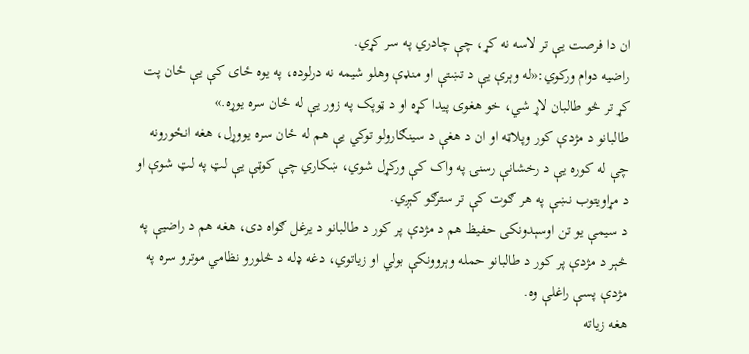ان دا فرصت یې تر لاسه نه کړ، چې چادري په سر کړي.
راضیه دوام ورکوي:«له وېرې یې د تښتې او منډې وهلو شیمه نه درلوده، په یوه ځای کې یې ځان پت کړ تر څو طالبان لاړ شي، خو هغوی پیدا کړه او د ټوپک په زور یې له ځان سره یوړه.»
طالبانو د مژدې کور وپلاټه او ان د هغې د سینګارولو توکي یې هم له ځان سره یووړل، هغه انځورونه چې له کوره یې د رخشانې رسنۍ په واک کې ورکړل شوي، ښکاري چې کوټې یې لټ په لټ شوې او د مړاویتوب نښې په هر ګوت کې تر سترګو کېږي.
د سیمې یو تن اوسېدونکی حفیظ هم د مژدې پر کور د طالبانو د یرغل ګواه دی، هغه هم د راضیې په څېر د مژدې پر کور د طالبانو حمله وېروونکې بولي او زیاتوي، دغه ډله د څلورو نظامي موترو سره په مژدې پسې راغلې وه.
هغه زیاته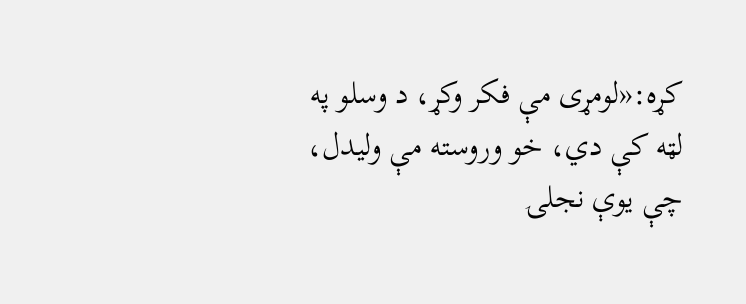کړه:«لومړی مې فکر وکړ، د وسلو په لټه کې دي، خو وروسته مې ولیدل، چې یوې نجلۍ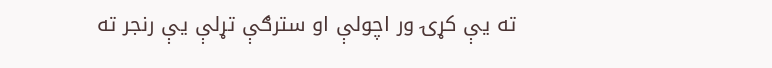ته یې کړۍ ور اچولې او سترګې تړلې یې رنجر ته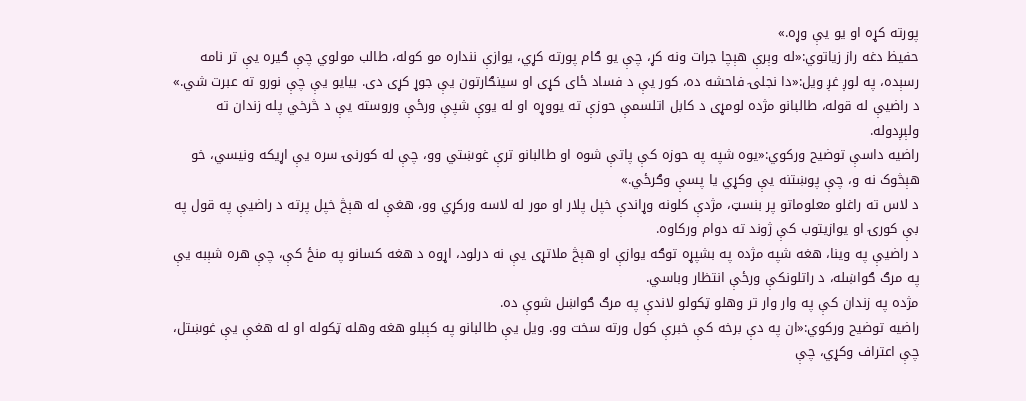پورته کړه او یو یې وړه.»
حفیظ دغه راز زیاتوي:«له وېرې هېچا جرات ونه کړ، چې یو ګام پورته کړي، یوازې ننداره مو کوله، طالب مولوي چې ګیره یې تر نامه رسېده، په لوږ غږ ویل:«دا نجلۍ فاحشه ده، کور یې د فساد ځای کړی او سینګارتون یې جوړ کړی دی. بیایو یې چې نورو ته عبرت شي.»
د راضیې له قوله، طالبانو مژده لومړی د کابل اتلسمې حوزې ته یووړه او له یوې شپې ورځې وروسته یې د څرخي پله زندان ته ولېږدوله.
راضیه داسې توضیح ورکوي:«یوه شپه په حوزه کې پاتې شوه او طالبانو ترې غوښتي وو، چې له کورنۍ سره یې اړیکه ونیسي، خو هېڅوک نه و، چې پوښتنه یې وکړي یا پسې وګرځي.»
د لاس ته راغلو معلوماتو پر بنسټ، مژدې کلونه وړاندې خپل پلار او مور له لاسه ورکړي وو، هغې له هېڅ خپل پرته د راضیې په قول په بې کورۍ او یوازیتوب کې ژوند ته دوام ورکاوه.
د راضیې په وینا، هغه شپه مژده په بشپړه توګه یوازې او هېڅ ملاتړی یې نه درلود، اړوه د هغه کسانو په منځ کې، چې هره شېبه یې په مرګ ګواښله، د راتلونکې ورځې انتظار وباسي.
مژده په زندان کې په وار وار تر وهلو ټکولو لاندې په مرګ ګواښل شوې ده.
راضیه توضیح ورکوي:«ان په دې برخه کې خبرې کول ورته سخت وو. ویل یې طالبانو په کېبلو هغه وهله ټکوله او له هغې یې غوښتل، چې اعتراف وکړي، چې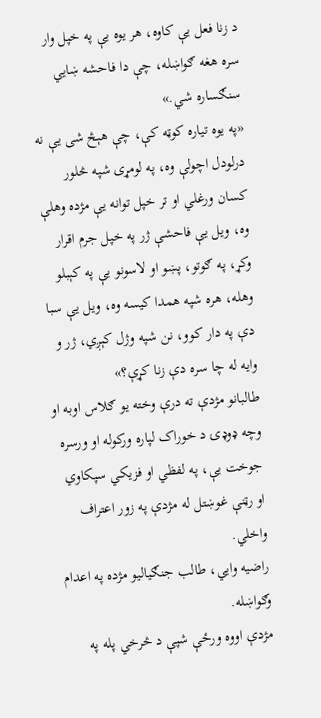د زنا فعل یې کاوه، هر یوه یې په خپل وار سره هغه ګواښله، چې دا فاحشه ښايي سنګساره شي.»
«په یوه تیاره کوټه کې، چې هېڅ شی یې نه درلودل اچولې وه، په لومړی شپه څلور کسان ورغلي او تر خپل توانه یې مژده وهلې وه، ویل یې فاحشې ژر په خپل جرم اقرار وکړ، په ګوتو، پښو او لاسونو یې په کېبلو وهله، هره شپه همدا کیسه وه، ویل یې سبا دې په دار کوو، نن شپه وژل کېږي، ژر و وایه له چا سره دې زنا کړې؟»
طالبانو مژدې ته درې وخته یو ګلاس اوبه او وچه ډوډۍ د خوراک لپاره ورکوله او ورسره جوخت یې، په لفظي او فزیکي سپکاوي او رټنې غوښتل له مژدې په زور اعتراف واخلي.
راضیه وايي، طالب جنګیالیو مژده په اعدام وګواښله.
مژدې اووه ورځې شپې د څرخي پله په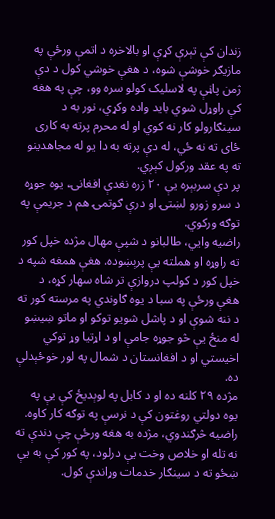زندان کې تېرې کړې او بالاخره د اتمې ورځې په مازیګر خوشې شوه، د هغې خوشي کول د دې ژمن پاڼې په لاسلیک کولو سره وو، چې په هغه کې راوړل شوي باید واده وکړي، نور به د سینګارولو کار نه کوي او له محرم پرته به کاری ځای ته نه ځي، له دې پرته به دا یو له مجاهدینو ته په عقد ورکول کېږي.
پر دې سربېره یې ۲۰ زره نغدې افغانۍ، یوه جوړه د سرو زورو لښتۍ او درې ګوتمۍ هم د جریمې په توګه ورکوي.
راضیه وايي، طالبانو د شپې مهال مژده خپل کور ته راوړه او هملته یې پرېښوده. هغې همغه شپه د خپل کور د کولپ دروازې تر شاه سهار کړه، د هغې ورځې په سبا د یوه ګاوندي په مرسته کور ته د ننه شوې او د پاشل شویو توکو او ماتو ښيښو له منځ یې څو جوړه جامې او د اړتیا وړ توکي اخیستي او د افغانستان د شمال په لور خوځېدلې ده.
مژده ۲۹ کلنه ده او د کابل په لوېدیځ کې یې په یوه دولتي روغتون کې د نرسې په توګه کار کاوه.
راضیه څرګندوي، مژده به هغه ورځې چې دندې ته نه تله او خلاص وخت یې درلود، په کور کې به یې ښځو ته د سینګار خدمات وړاندې کول.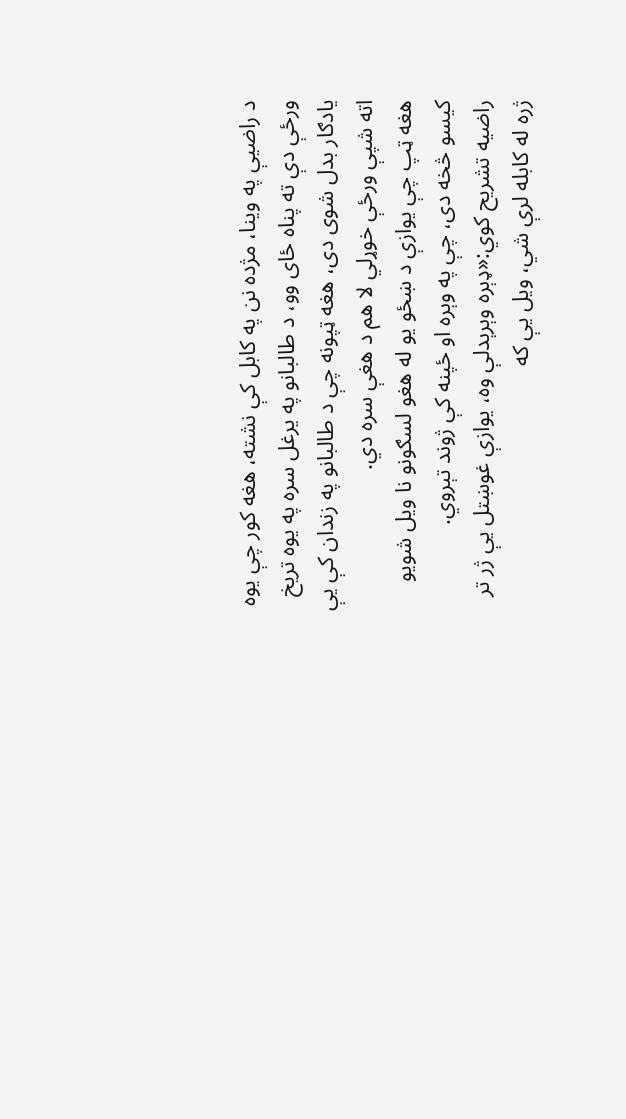د راضیې په وینا، مژده نن په کابل کې نشته، هغه کور چې یوه ورځې دې ته پناه ځای وو، د طالبانو په یرغل سره په یوه تریخ یادګار بدل شوی دی، هغه ټپونه چې د طالبانو په زندان کې یې اته شپې ورځې خوړلي لا هم د هغې سره دي.
هغه ټپ چې یوازې د ښځو یو له هغو لسګونو نا ویل شویو کیسو څخه دی، چې په وېره او ځپنه کې ژوند تېروي.
راضیه تشریح کوي:«ډېره وېرېدلې وه، یوازې غوښتل یې ژر تر ژره له کابله لرې شي، ویل یې که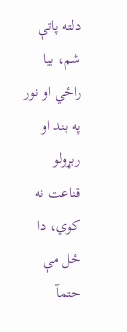دلته پاتې شم، بیا راځي او نور په بند او ربړولو قناعت نه کوي، دا ځل مې حتمآ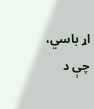اړ باسي، چې د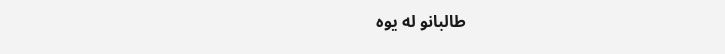طالبانو له یوه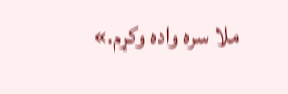ملا سره واده وکړم.»